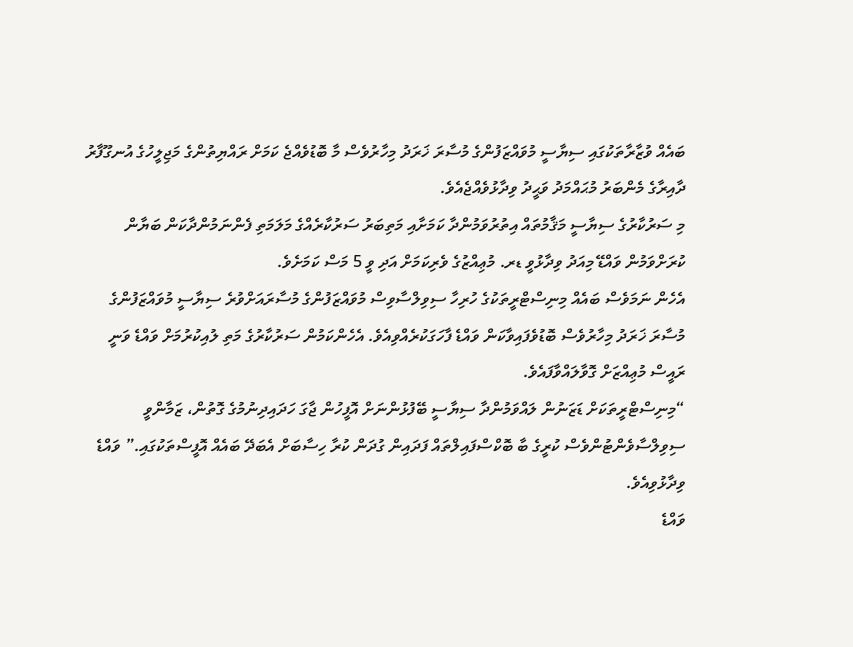ބައެއް ވުޒާރާތަކުގައި ސިޔާސީ މުވައްޒަފުންގެ މުސާރަ ޚަރަދު މިހާރުވެސް މާ ބޮޑުވެއްޖެ ކަމަށް ރައްޔިތުންގެ މަޖިލީހުގެ އުނގޫފާރު ދާއިރާގެ މެންބަރު މުޙައްމަދު ވަޙީދު ވިދާޅުވެއްޖެއެވެ.
މި ސަރުކާރުގެ ސިޔާސީ މަޤާމުތައް އިތުރުވަމުންދާ ކަމަށާއި މަތިބަރު ސަރުކާރެއްގެ މަލަމަތި ފެންނަމުންދާކަން ބަޔާން ކުރަށްވަމުން ވައްޑޭ މިއަދު ވިދާޅުވީ ޑރ. މުޢިއްޒުގެ ވެރިކަމަށް އަދި ވީ 5 މަސް ކަމަށެވެ.
އެހެން ނަމަވެސް ބައެއް މިނިސްޓްރީތަކުގެ ހުރިހާ ސިވިލްސާވިސް މުވައްޒަފުންގެ މުސާރައަށްވުރެ ސިޔާސީ މުވައްޒަފުންގެ މުސާރަ ޚަރަދު މިހާރުވެސް ބޮޑުވެފައިވާކަން ވައްޑެ ފާހަގަކުރެއްވިއެވެ. އެހެންކަމުން ސަރުކާރުގެ މަތި ލުއިކުރުމަށް ވައްޑެ ވަނީ ރައީސް މުޢިއްޒަށް ގޮވާލައްވާފައެވެ.
“މިނިސްޓްރީތަކަށް ޑަޒަނުން ލައްވަމުންދާ ސިޔާސީ ބޭފުޅުންނަށް އޮފީހުން ޖާގަ ހަދައިދިނުމުގެ ގޮތުން، ޒަމާންވީ ސިވިލްސާވެންޓުންވެސް ކުރީގެ ބާ ބޮކްސްފައިލްތައް ފަދައިން ގުދަން ކުރާ ހިސާބަށް އެބަދޭ ބައެއް އޮފީސްތަކުގައި.” ވައްޑެ ވިދާޅުވިއެވެ.
ވައްޑެ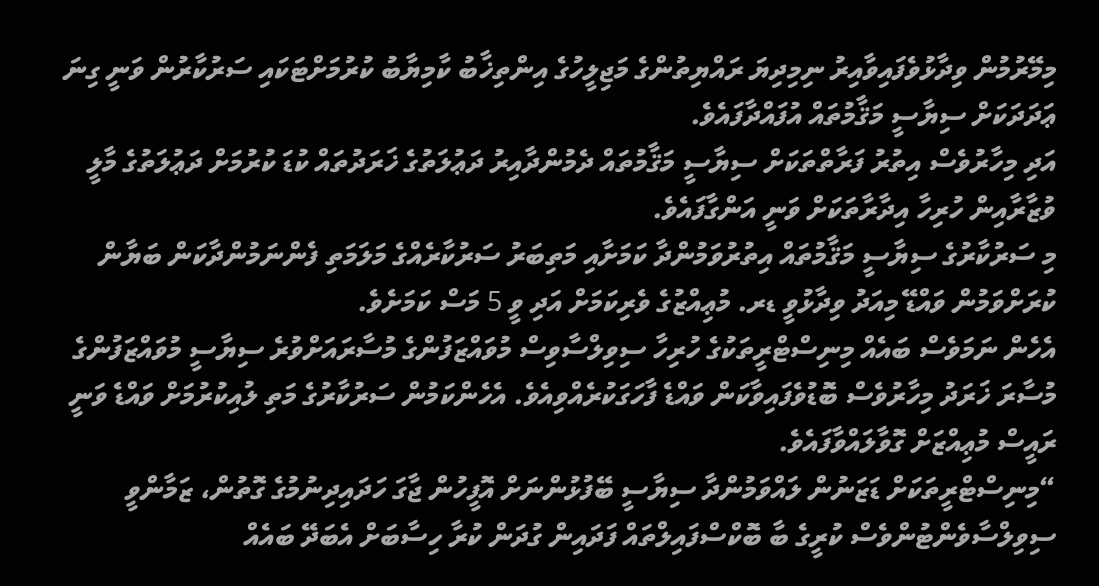މިމޭރުމުން ވިދާޅުވެފައިވާއިރު ނިމިދިޔަ ރައްޔިތުންގެ މަޖިލީހުގެ އިންތިޚާބު ކާމިޔާބު ކުރުމަށްޓަކައި ސަރުކާރުން ވަނީ ގިނަ ޢަދަދަކަށް ސިޔާސީ މަޤާމުތައް އުފައްދާފައެވެ.
އަދި މިހާރުވެސް އިތުރު ފަރާތްތަކަށް ސިޔާސީ މަޤާމުތައް ދެމުންދާއިރު ދަޢުލަތުގެ ޚަރަދުތައް ކުޑަ ކުރުމަށް ދަޢުލަތުގެ މާލީ ވުޒާރާއިން ހުރިހާ އިދާރާތަކަށް ވަނީ އަންގާފައެވެ.
މި ސަރުކާރުގެ ސިޔާސީ މަޤާމުތައް އިތުރުވަމުންދާ ކަމަށާއި މަތިބަރު ސަރުކާރެއްގެ މަލަމަތި ފެންނަމުންދާކަން ބަޔާން ކުރަށްވަމުން ވައްޑޭ މިއަދު ވިދާޅުވީ ޑރ. މުޢިއްޒުގެ ވެރިކަމަށް އަދި ވީ 5 މަސް ކަމަށެވެ.
އެހެން ނަމަވެސް ބައެއް މިނިސްޓްރީތަކުގެ ހުރިހާ ސިވިލްސާވިސް މުވައްޒަފުންގެ މުސާރައަށްވުރެ ސިޔާސީ މުވައްޒަފުންގެ މުސާރަ ޚަރަދު މިހާރުވެސް ބޮޑުވެފައިވާކަން ވައްޑެ ފާހަގަކުރެއްވިއެވެ. އެހެންކަމުން ސަރުކާރުގެ މަތި ލުއިކުރުމަށް ވައްޑެ ވަނީ ރައީސް މުޢިއްޒަށް ގޮވާލައްވާފައެވެ.
“މިނިސްޓްރީތަކަށް ޑަޒަނުން ލައްވަމުންދާ ސިޔާސީ ބޭފުޅުންނަށް އޮފީހުން ޖާގަ ހަދައިދިނުމުގެ ގޮތުން، ޒަމާންވީ ސިވިލްސާވެންޓުންވެސް ކުރީގެ ބާ ބޮކްސްފައިލްތައް ފަދައިން ގުދަން ކުރާ ހިސާބަށް އެބަދޭ ބައެއް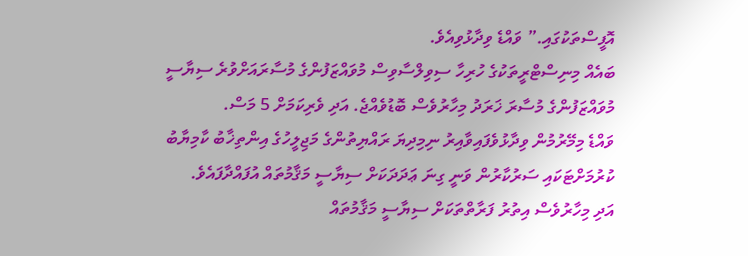އޮފީސްތަކުގައި.” ވައްޑެ ވިދާޅުވިއެވެ.
ބައެއް މިނިސްޓްރީތަކުގެ ހުރިހާ ސިވިލްސާވިސް މުވައްޒަފުންގެ މުސާރައަށްވުރެ ސިޔާސީ މުވައްޒަފުންގެ މުސާރަ ޚަރަދު މިހާރުވެސް ބޮޑުވެއްޖެ. އަދި ވެރިކަމަށް 5 މަސް.
ވައްޑެ މިމޭރުމުން ވިދާޅުވެފައިވާއިރު ނިމިދިޔަ ރައްޔިތުންގެ މަޖިލީހުގެ އިންތިޚާބު ކާމިޔާބު ކުރުމަށްޓަކައި ސަރުކާރުން ވަނީ ގިނަ ޢަދަދަކަށް ސިޔާސީ މަޤާމުތައް އުފައްދާފައެވެ.
އަދި މިހާރުވެސް އިތުރު ފަރާތްތަކަށް ސިޔާސީ މަޤާމުތައް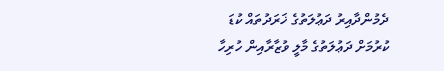ދެމުންދާއިރު ދަޢުލަތުގެ ޚަރަދުތައް ކުޑަ ކުރުމަށް ދަޢުލަތުގެ މާލީ ވުޒާރާއިން ހުރިހާ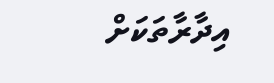އިދާރާތަކަށް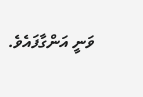ވަނީ އަންގާފައެވެ.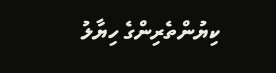ކިޔުންތެރިންގެ ހިޔާލު